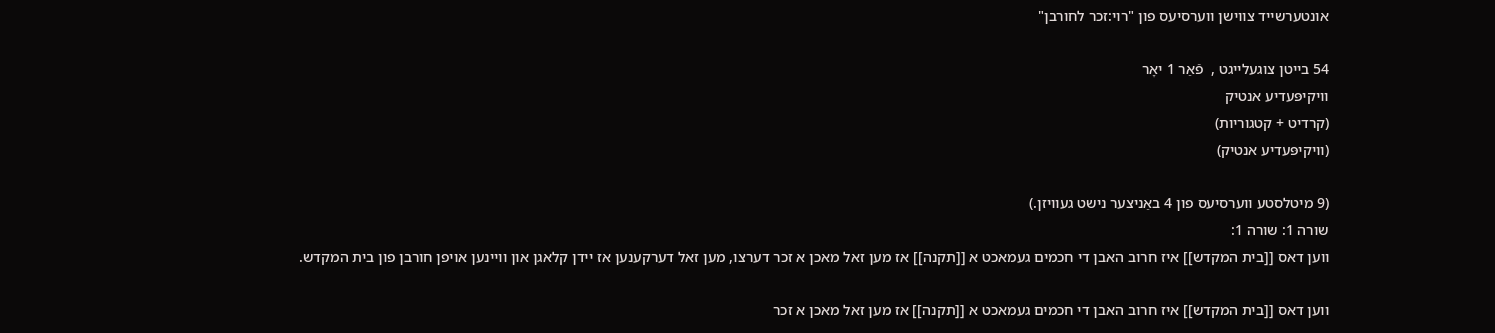אונטערשייד צווישן ווערסיעס פון "רוי:זכר לחורבן"

54 בייטן צוגעלייגט ,  פֿאַר 1 יאָר
וויקיפּעדיע אנטיק
(קרדיט + קטגוריות)
(וויקיפּעדיע אנטיק)

(9 מיטלסטע ווערסיעס פון 4 באַניצער נישט געוויזן.)
שורה 1: שורה 1:
ווען דאס [[בית המקדש]] איז חרוב האבן די חכמים געמאכט א [[תקנה]] אז מען זאל מאכן א זכר דערצו, מען זאל דערקענען אז יידן קלאגן און וויינען אויפן חורבן פון בית המקדש.

ווען דאס [[בית המקדש]] איז חרוב האבן די חכמים געמאכט א [[תקנה]] אז מען זאל מאכן א זכר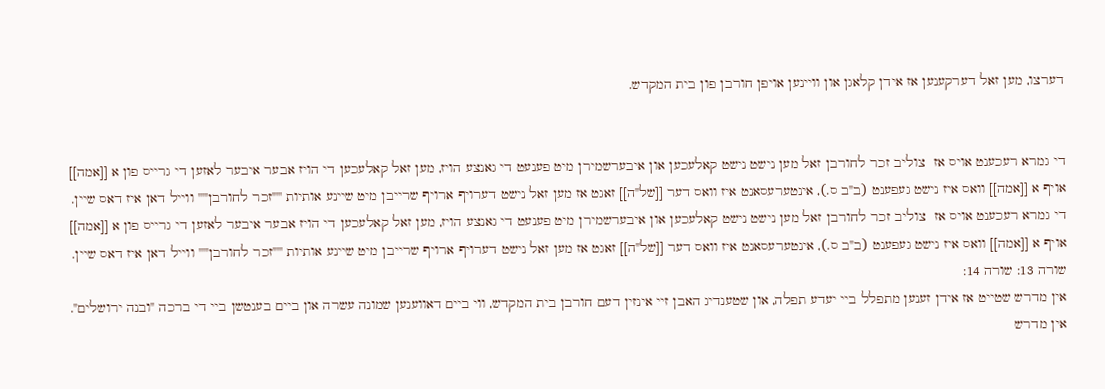דערצו, מען זאל דערקענען אז אידן קלאגן און וויינען אויפן חורבן פון בית המקדש.


די גמרא רעכענט אויס אז  צוליב זכר לחורבן זאל מען נישט נישט קאלעכען און איבערשמירן מיט פענעט די גאנצע הויז, מען זאל קאלעכען די הויז אבער איבער לאזען די גרייס פון א [[אמה]] אויף א [[אמה]] וואס איז נישט געפענט (ב"ב ס.), אינטערעסאנט איז וואס דער [[של"ה]] זאגט אז מען זאל נישט דערויף ארויף שרייבן מיט שיינע אותיות '''"זכר לחורבן"''' ווייל דאן איז דאס שיין.
די גמרא רעכענט אויס אז  צוליב זכר לחורבן זאל מען נישט נישט קאלעכען און איבערשמירן מיט פענעט די גאנצע הויז, מען זאל קאלעכען די הויז אבער איבער לאזען די גרייס פון א [[אמה]] אויף א [[אמה]] וואס איז נישט געפענט (ב"ב ס.), אינטערעסאנט איז וואס דער [[של"ה]] זאגט אז מען זאל נישט דערויף ארויף שרייבן מיט שיינע אותיות '''"זכר לחורבן"''' ווייל דאן איז דאס שיין.
שורה 13: שורה 14:
אין מדרש שטייט אז אידן זענען מתפלל ביי יעדע תפלה, און שטענדיג האבן זיי אינזין דעם חורבן בית המקדש, ווי ביים דאווענען שמונה עשרה און ביים בענטשן ביי די ברכה "ובנה ירושלים".
אין מדרש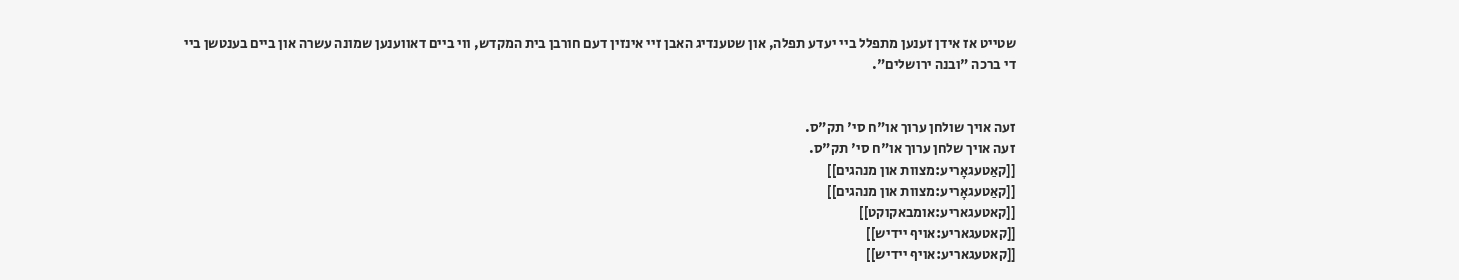שטייט אז אידן זענען מתפלל ביי יעדע תפלה, און שטענדיג האבן זיי אינזין דעם חורבן בית המקדש, ווי ביים דאווענען שמונה עשרה און ביים בענטשן ביי די ברכה "ובנה ירושלים".


זעה אויך שולחן ערוך או"ח סי' תק"ס.
זעה אויך שלחן ערוך או"ח סי' תק"ס.
[[קאַטעגאָריע:מצוות און מנהגים]]
[[קאַטעגאָריע:מצוות און מנהגים]]
[[קאטעגאריע:אומבאקוקט]]
[[קאטעגאריע:אויף יידיש]]
[[קאטעגאריע:אויף יידיש]]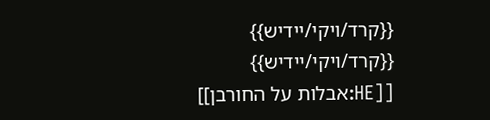{{קרד/ויקי/יידיש}}
{{קרד/ויקי/יידיש}}
[[HE:אבלות על החורבן]]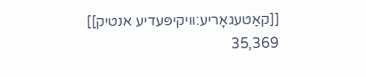[[קאַטעגאָריע:וויקיפּעדיע אנטיק]]
35,369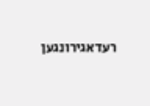רעדאגירונגען